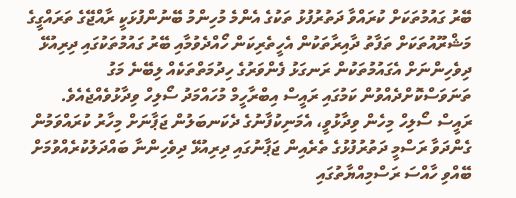ބޭރު ގައުމުތަކަށް ކުރައްވާ ދަތުރުފުޅު ތަކުގެ އެންމެ މުހިންމު ބޭނުންފުޅަކީ ރާއްޖޭގެ ތަރައްގީގެ މަޝްރޫއުތަކަށް ތަފާތު ދާއިރާތަކުން އެހީތެރިކަން ހޯއްދެވުމާއި ބޭރު ގައުމުތަކުގައި ދިރިއުޅޭ ދިވެހިންނަށް އެގައުމުތަކުން ރަނގަޅު ފެންވަރުގެ ހިދުމަތްތަކެއް ލިބޭނެ މަގު ތަނަވަސްކޮށްދެއްވުން ކަމުގައި ރައީސް އިބްރާހީމް މުހައްމަދު ސޯލިހް ވިދާޅުވެއްޖެއެވެ.
ރައީސް ސޯލިހް މިހެން ވިދާޅުވީ، އެމަނިކުފާނުގެ ދެކަނބަލުން ޖަޕާނަށް މިހާރު ކުރައްވަމުން ގެންދަވާ ރަސްމީ ދަތުރުފުޅުގެ ތެރެއިން ޖަޕާނުގައި ދިރިއުޅޭ ދިވެހިންނާ ބައްދަލުކުރެއްވުމަށް ބޭއްވި ހާއްސަ ރަސްމިއްޔާތުގައި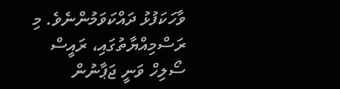ވާހަކަފުޅު ދައްކަވަމުންނެވެ. މި ރަސްމިއްޔާތުގައި، ރައީސް ސޯލިހް ވަނީ ޖަޕާނުން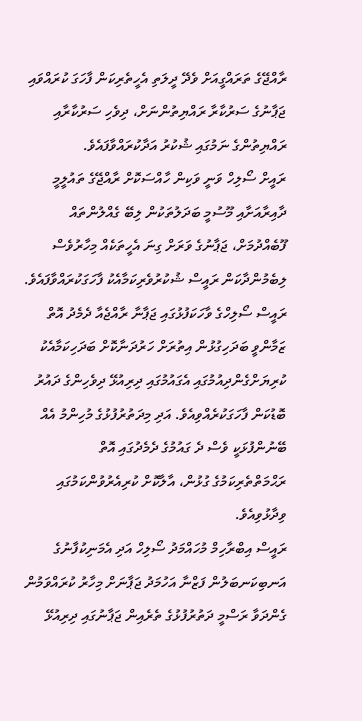ރާއްޖޭގެ ތަރައްގީއަށް ވެދޭ ދީލަތި އެހީތެރިކަން ފާހަގަ ކުރައްވައި ޖަޕާނުގެ ސަރުކާރާ ރައްޔިތުންނަށް، ދިވެހި ސަރުކާރާއި ރައްޔިތުންގެ ނަމުގައި ޝުކުރު އަދާކުރައްވާފައެވެ.
ރައީށް ސޯލިހް ވަނީ ވަކިން ހާއްސަކޮށް ރާއްޖޭގެ ތައުލީމީ ދާއިރާއަށާއި މޫސުމީ ބަދަލުތަކުން ލިބޭ ގެއްލުންތައް ފޫބެއްދުމަށް، ޖަޕާނުގެ ވަރަށް ގިނަ އެހީތަކެއް މިހާރުވެސް ލިބެމުންދާކަން ރައީސް ޝުކުރުވެރިކަމާއެކު ފާހަގަކުރައްވާފައެވެ. ރައީސް ސޯލިހްގެ ވާހަކަފުޅުގައި ޖަޕާނާ ރާއްޖެއާ ދެމެދު އޮތް ޒަމާންވީ ބަދަހިގުޅުން އިތުރަށް ހަރުދަނާކޮށް ބަދަހިކަމާއެކު ކުރިޔަށްގެންދިއުމުގައި އެގައުމުގައި ދިރިއުޅޭ ދިވެހިންގެ ދައުރު ބޮޑުކަން ފާހަގަކުރެއްވިއެވެ. އަދި މިދަތުރުފުޅުގެ މުހިންމު އެއް ބޭނުންފުޅަކީ ވެސް ދެ ގައުމުގެ ދެމެދުގައި އޮތް ރަޙްމަތްތެރިކަމުގެ ގުޅުން، އާލާކޮށް ކުރިއެރުވުންކަމުގައި ވިދާޅުވިއެވެ.
ރައީސް އިބްރާހިމް މުހައްމަދު ސޯލިހް އަދި އެމަނިކުފާނުގެ އަނބިކަނބަލުން ފަޒްނާ އަހުމަދު ޖަޕާނަށް މިހާރު ކުރައްވަމުން ގެންދަވާ ރަސްމީ ދަތުރުފުޅުގެ ތެރެއިން ޖަޕާނުގައި ދިރިއުޅޭ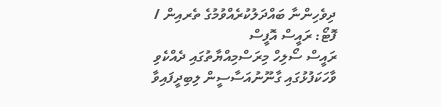ދިވެހިންނާ ބައްދަލުކުރެއްވުމުގެ ތެރއިން / ފޮޓޯ: ރައީސް އޮފީސް
ރައީސް ސޯލިހް މިރަސްމިއްޔާތުގައި ދެއްކެވި ވާހަކަފުޅުގައި ގާނޫނުއަސާސީން ލިބިދީފައިވާ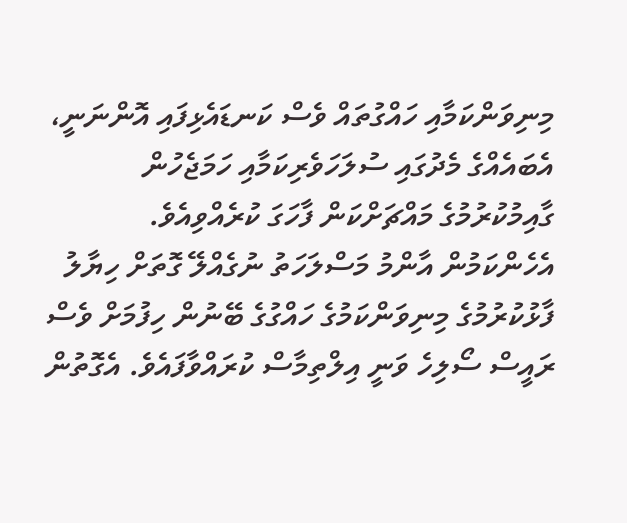މިނިވަންކަމާއި ހައްގުތައް ވެސް ކަނޑައެޅިފައި އޮންނަނީ، އެބައެއްގެ މެދުގައި ސުލަހަވެރިކަމާއި ހަމަޖެހުން ގާއިމުކުރުމުގެ މައްޗަށްކަން ފާހަގަ ކުރެއްވިއެވެ. އެހެންކަމުން އާންމު މަސްލަހަތު ނުގެއްލޭ ގޮތަށް ހިޔާލު ފާޅުކުރުމުގެ މިނިވަންކަމުގެ ހައްގުގެ ބޭނުން ހިފުމަށް ވެސް ރައީސް ސޯލިހެ ވަނީ އިލްތިމާސް ކުރައްވާފައެވެ. އެގޮތުން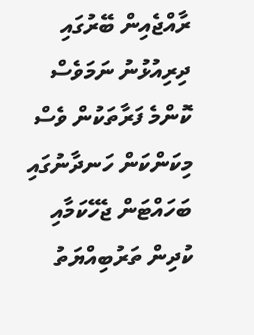ރާއްޖެއިން ބޭރުގައި ދިރިއުޅުނު ނަމަވެސް ކޮންމެ ފަރާތަކުން ވެސް މިކަންކަން ހަނދާނުގައި ބަހައްޓަން ޖެހޭކަމާއި ކުދިން ތަރުބިއްޔަތު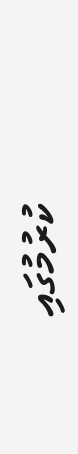ކުރުމުގައި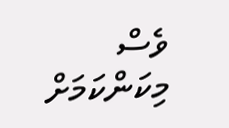ވެސް މިކަންކަމަށް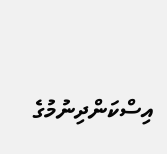އިސްކަންދިނުމުގެ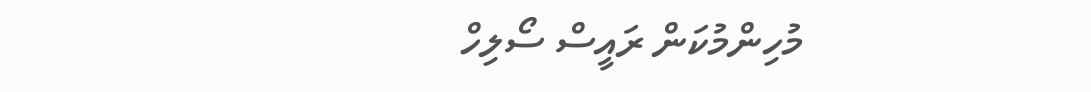މުހިންމުކަން ރައީސް ސޯލިހް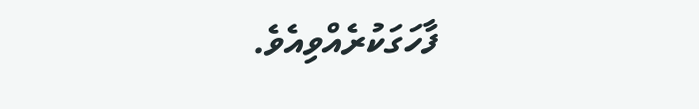ފާހަގަކުރެއްވިއެވެ.